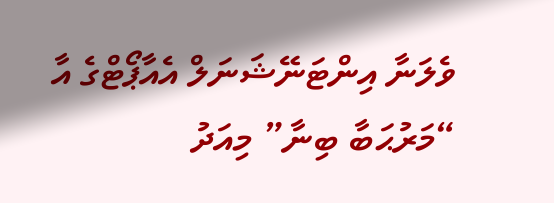ވެލަނާ އިންޓަނޭޝަނަލް އެއާޕޯޓްގެ އާ “މަރުޙަބާ ބިނާ” މިއަދު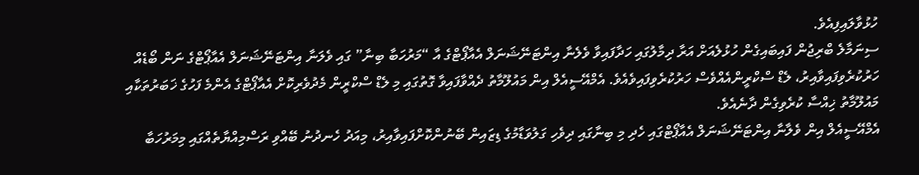ހުޅުވާލައިފިއެވެ.
ސިނަމާލެ ބްރިޖުން ފައިބައިގެން ހުޅުލެއަށް އަރާ ދިމާލުގައި ހަދާފައިވާ ވެލެނާ އިންޓަނޭޝަނަލް އެއާޕޯޓްގެ އާ “މަރުހަބާ ބިނާ” ގައި ވެލަނާ އިންޓަނޭޝަނަލް އެއާޕޯޓްގެ ނަން ބޯޑެއް ހަރުކުރެވިފައިވާއިރު، ލެޑް ސްކްރީންއެއްވެސް ހަރުކުރެވިފައިވެއެވެ. އެމްއޭސީއެލް އިން މައުލޫމާތު ދެއްވާފައިވާ ގޮތުގައި މި ލެޑް ސްކްރީން މެދުވެރިކޮށް އެއާޕޯޓްގެ އެންމެ ފަހުގެ ޚަބަރުތަކާއި މައުލޫމާތު ޚިއްސާ ކުރެވިގެން ދާނެއެވެ.
އެމްއޭސީއެލް އިން ވެލާނާ އިންޓަނޭޝަނަލް އެއާޕޯޓްގައި ހެދި މި ބިނާގައި ދިވެހި ގަލުވަޑާމުގެ ޑިޒައިން ބޭނުންކޮށްފައިވާއިރު، މިއަދު ހެނދުނު ބޭއްވި ރަސްމިއްޔާތެއްގައި މިމަރުހަބާ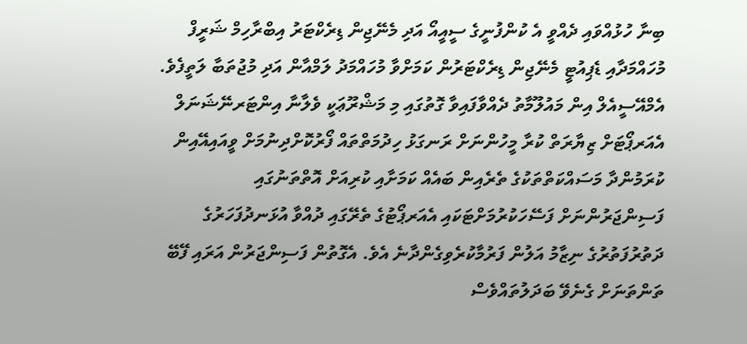ބިނާ ހުޅުއްވައި ދެއްވީ އެ ކުންފުނީގެ ސީއީއޯ އަދި މެނޭޖިން ޑިރެކްޓަރު އިބްރާހިމް ޝަރީފް މުހައްމަދާއި ޑެޕިއުޓީ މެނޭޖިން ޑިރެކްޓަރުން ކަމަށްވާ މުހައްމަދު ލަމްއާން އަދި މުޖުތަބާ ލަތީފެވެ.
އެމްއޭސީއެލް އިން މައުލޫމާތު ދެއްވާފައިވާ ގޮތުގައި މި މަޝްރޫޢަކީ ވެލާނާ އިންޓަރނޭޝަނަލް އެއަރޕޯޓަށް ޒިޔާރަތް ކުރާ މީހުންނަށް ރަނގަޅު ހިދުމަތްތައް ފޯރުކޮށްދިނުމަށް ވީއައިއޭއިން ކުރަމުންދާ މަސައްކަތްތަކުގެ ތެރެއިން ބައެއް ކަމަށާއި ކުރިއަށް އޮތްތަނުގައި ފަސިންޖަރުންނަށް ފަސޭހަކުރުމަށްޓަކައި އެއަރޕޯޓުގެ ތެރޭގައި ދުއްވާ އުޅަނދުފަހަރުގެ ދަތުރުފަތުރުގެ ނިޒާމު އަލުން ފަރުމާކުރެވިގެންދާނެ އެވެ. އެގޮތުން ފަސިންޖަރުން އަރައި ފޭބޭ ތަންތަނަށް ގެނެވޭ ބަދަލުތައްވެސް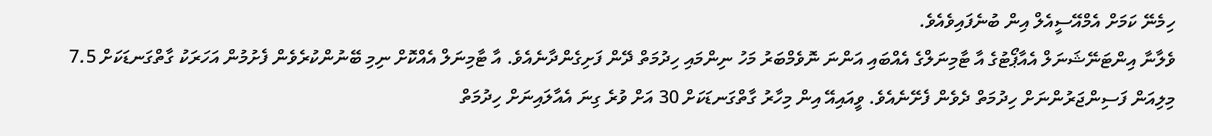ހިމެނޭ ކަމަށް އެމްއޭސީއެލް އިން ބުނެފައިވެއެވެ.
ވެލާނާ އިންޓަނޭޝަނަލް އެއާޕޯޓުގެ އާ ޓާމިނަލްގެ އެއްބައި އަންނަ ނޮވެމްބަރު މަހު ނިންމައި ހިދުމަތް ދޭން ފަށިގެންދާނެއެވެ. އާ ޓާމިނަލް އެއްކޮށް ނިމި ބޭނުންކުރެވެން ފެށުމުން އަހަރަކު ގާތްގަނޑަކަށް 7.5 މިލިއަން ފަސިންޖަރުންނަށް ހިދުމަތް ދެވެން ފެށޭނެއެވެ. ވީއައިއޭ އިން މިހާރު ގާތްގަނޑަކަށް 30 އަށް ވުރެ ގިނަ އެއާލައިނަށް ހިދުމަތް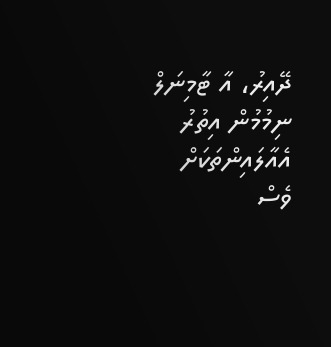ދޭއިރު، އާ ޓާމިނަލް ނިމުމުން އިތުރު އެއާލައިންތަކަށް ވެސް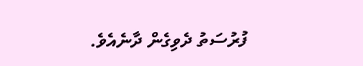ފުރުސަތު ދެވިގެން ދާނެއެވެ.